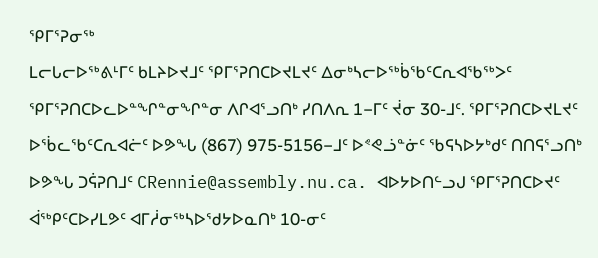ᕿᒥᕐᕈᓂᖅ
ᒪᓕᒐᓕᐅᖅᕕᒻᒥᑦ ᑲᒪᔨᐅᔪᒧᑦ ᕿᒥᕐᕈᑎᑕᐅᔪᒪᔪᑦ ᐃᓂᒃᓴᓕᐅᖅᑳᖃᑦᑕᕆᐊᖃᖅᐳᑦ ᕿᒥᕐᕈᑎᑕᐅᓚᐅᓐᖏᓐᓂᖏᓐᓂ ᐱᒋᐊᕐᓗᑎᒃ ᓯᑎᐱᕆ 1−ᒥᑦ ᔫᓂ 30-ᒧᑦ. ᕿᒥᕐᕈᑎᑕᐅᔪᒪᔪᑦ ᐅᖄᓚᖃᑦᑕᕆᐊᓖᑦ ᐅᕗᖓ (867) 975-5156−ᒧᑦ ᐅᕝᕙᓘᓐᓃᑦ ᖃᕋᓴᐅᔭᒃᑯᑦ ᑎᑎᕋᕐᓗᑎᒃ ᐅᕗᖓ ᑐᕌᕈᑎᒧᑦ CRennie@assembly.nu.ca. ᐊᐅᔭᐅᑎᓪᓗᒍ ᕿᒥᕐᕈᑎᑕᐅᔪᑦ ᐋᖅᑭᑦᑕᐅᓯᒪᕗᑦ ᐊᒥᓲᓂᖅᓴᐅᖁᔭᐅᓇᑎᒃ 10-ᓂᑦ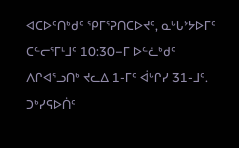ᐊᑕᐅᑦᑎᒃᑯᑦ ᕿᒥᕐᕈᑎᑕᐅᔪᑦ, ᓇᒡᒐᔾᔭᐅᒥᑦ ᑕᓪᓕᕐᒥᒻᒧᑦ 10:30−ᒥ ᐅᓪᓛᒃᑯᑦ ᐱᒋᐊᕐᓗᑎᒃ ᔪᓚᐃ 1-ᒥᑦ ᐋᒡᒋᓯ 31-ᒧᑦ. ᑐᒃᓯᕋᐅᑏᑦ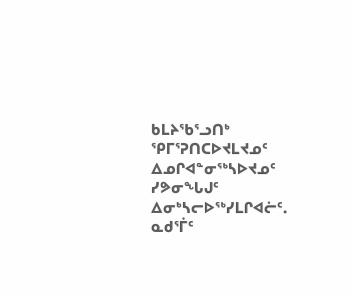ᑲᒪᔨᖃᕐᓗᑎᒃ ᕿᒥᕐᕈᑎᑕᐅᔪᒪᔪᓄᑦ ᐃᓄᒋᐊᓐᓂᖅᓴᐅᔪᓄᑦ ᓯᕗᓂᖓᒍᑦ ᐃᓂᒃᓴᓕᐅᖅᓯᒪᒋᐊᓖᑦ. ᓇᑯᕐᒦᑦ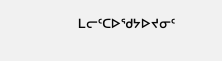ᒪᓕᑦᑕᐅᖁᔭᐅᔪᓂᑦ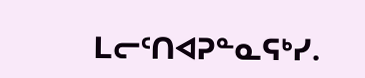ᒪᓕᑦᑎᐊᕈᓐᓇᕋᒃᓯ.